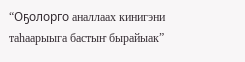“Оҕолорго аналлаах кинигэни таһаарыыга бастыҥ бырайыак”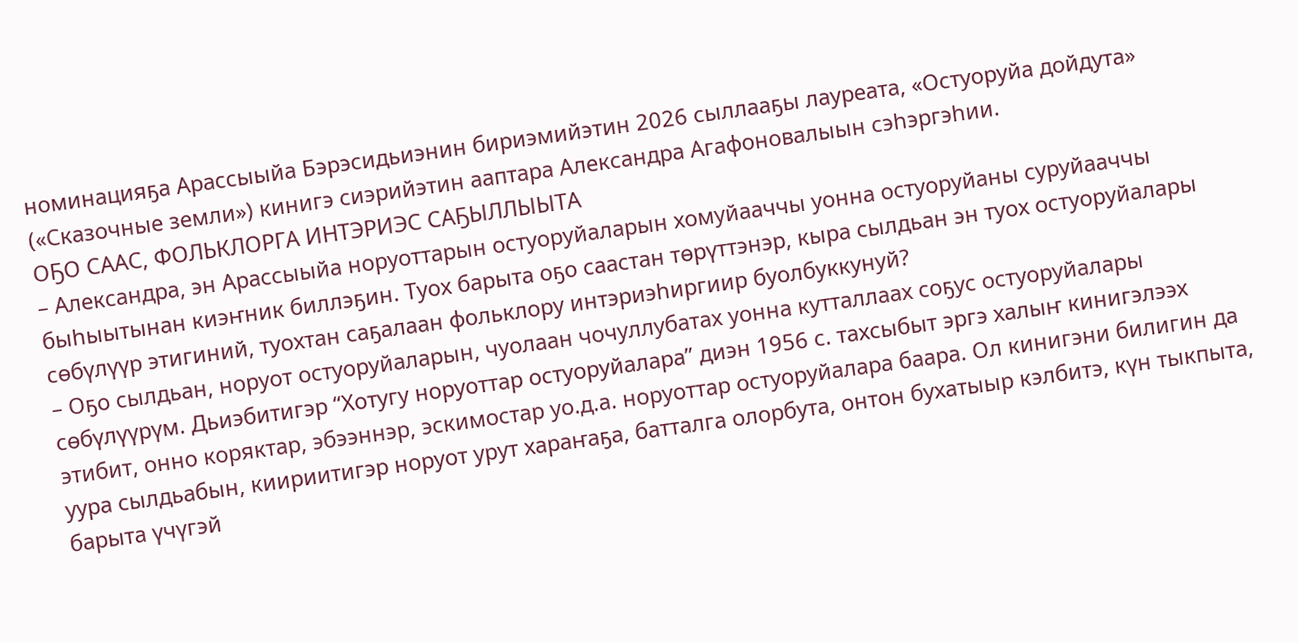номинацияҕа Арассыыйа Бэрэсидьиэнин бириэмийэтин 2026 сыллааҕы лауреата, «Остуоруйа дойдута» («Сказочные земли») кинигэ сиэрийэтин ааптара Александра Агафоновалыын сэһэргэһии.
ОҔО СААС, ФОЛЬКЛОРГА ИНТЭРИЭС САҔЫЛЛЫЫТА
– Александра, эн Арассыыйа норуоттарын остуоруйаларын хомуйааччы уонна остуоруйаны суруйааччы быһыытынан киэҥник биллэҕин. Туох барыта оҕо саастан төрүттэнэр, кыра сылдьан эн туох остуоруйалары сөбүлүүр этигиний, туохтан саҕалаан фольклору интэриэһиргиир буолбуккунуй?
– Оҕо сылдьан, норуот остуоруйаларын, чуолаан чочуллубатах уонна кутталлаах соҕус остуоруйалары сөбүлүүрүм. Дьиэбитигэр “Хотугу норуоттар остуоруйалара” диэн 1956 с. тахсыбыт эргэ халыҥ кинигэлээх этибит, онно коряктар, эбээннэр, эскимостар уо.д.а. норуоттар остуоруйалара баара. Ол кинигэни билигин да уура сылдьабын, киириитигэр норуот урут хараҥаҕа, батталга олорбута, онтон бухатыыр кэлбитэ, күн тыкпыта, барыта үчүгэй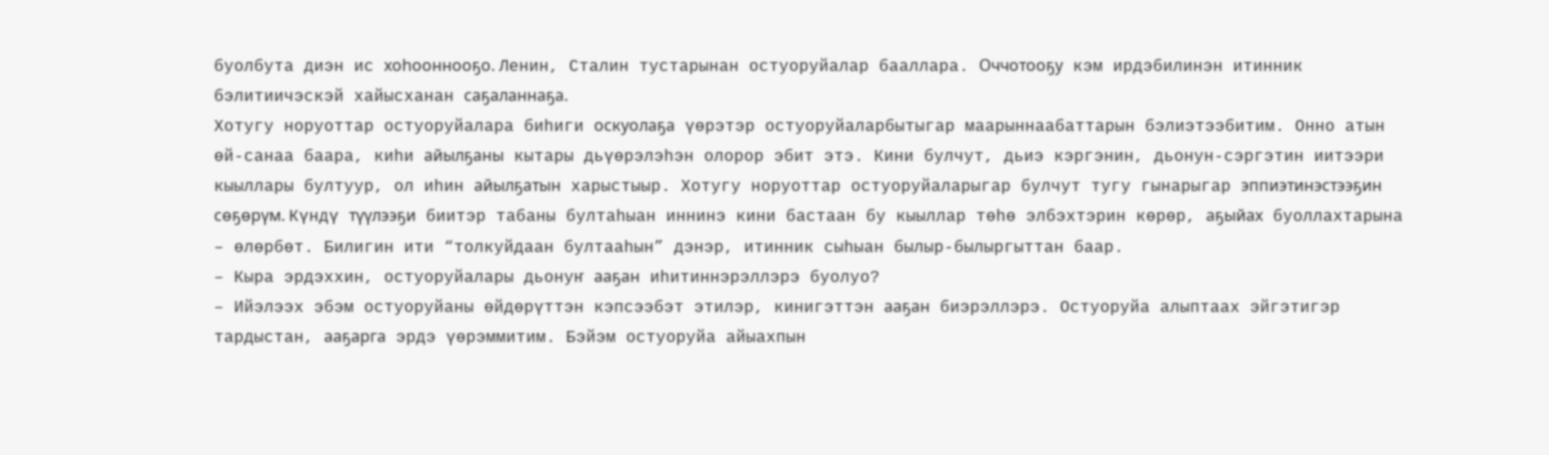буолбута диэн ис хоһооннооҕо. Ленин, Сталин тустарынан остуоруйалар бааллара. Оччотооҕу кэм ирдэбилинэн итинник бэлитиичэскэй хайысханан саҕаланнаҕа.
Хотугу норуоттар остуоруйалара биһиги оскуолаҕа үөрэтэр остуоруйаларбытыгар маарыннаабаттарын бэлиэтээбитим. Онно атын өй-санаа баара, киһи айылҕаны кытары дьүөрэлэһэн олорор эбит этэ. Кини булчут, дьиэ кэргэнин, дьонун-сэргэтин иитээри кыыллары бултуур, ол иһин айылҕатын харыстыыр. Хотугу норуоттар остуоруйаларыгар булчут тугу гынарыгар эппиэтинэстээҕин сөҕөрүм. Күндү түүлээҕи биитэр табаны бултаһыан иннинэ кини бастаан бу кыыллар төһө элбэхтэрин көрөр, аҕыйах буоллахтарына – өлөрбөт. Билигин ити “толкуйдаан бултааһын” дэнэр, итинник сыһыан былыр-былыргыттан баар.
– Кыра эрдэххин, остуоруйалары дьонуҥ ааҕан иһитиннэрэллэрэ буолуо?
– Ийэлээх эбэм остуоруйаны өйдөрүттэн кэпсээбэт этилэр, кинигэттэн ааҕан биэрэллэрэ. Остуоруйа алыптаах эйгэтигэр тардыстан, ааҕарга эрдэ үөрэммитим. Бэйэм остуоруйа айыахпын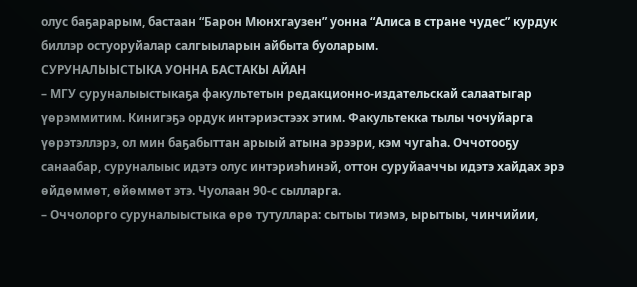олус баҕарарым, бастаан “Барон Мюнхгаузен” уонна “Алиса в стране чудес” курдук биллэр остуоруйалар салгыыларын айбыта буоларым.
СУРУНАЛЫЫСТЫКА УОННА БАСТАКЫ АЙАН
– МГУ суруналыыстыкаҕа факультетын редакционно-издательскай салаатыгар үөрэммитим. Кинигэҕэ ордук интэриэстээх этим. Факультекка тылы чочуйарга үөрэтэллэрэ, ол мин баҕабыттан арыый атына эрээри, кэм чугаһа. Оччотооҕу санаабар, суруналыыс идэтэ олус интэриэһинэй, оттон суруйааччы идэтэ хайдах эрэ өйдөммөт, өйөммөт этэ. Чуолаан 90-с сылларга.
– Оччолорго суруналыыстыка өрө тутуллара: сытыы тиэмэ, ырытыы, чинчийии,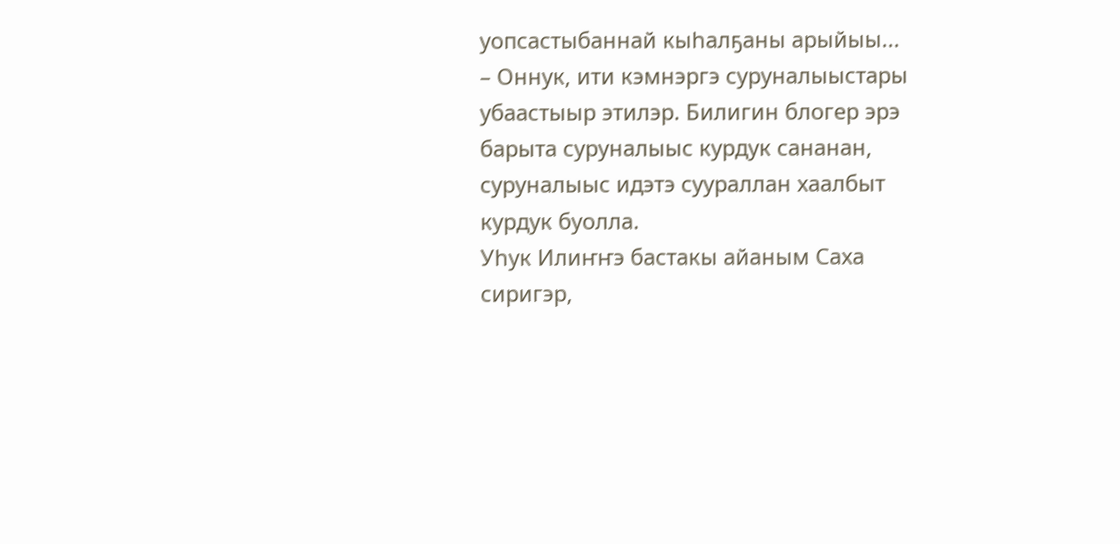уопсастыбаннай кыһалҕаны арыйыы...
– Оннук, ити кэмнэргэ суруналыыстары убаастыыр этилэр. Билигин блогер эрэ барыта суруналыыс курдук сананан, суруналыыс идэтэ суураллан хаалбыт курдук буолла.
Уһук Илиҥҥэ бастакы айаным Саха сиригэр,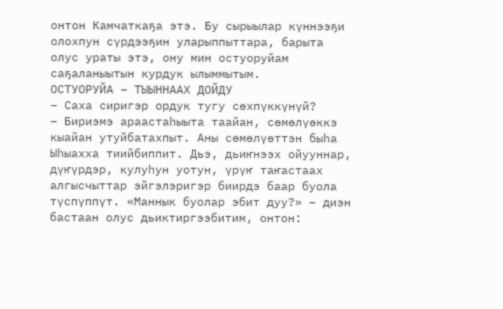онтон Камчаткаҕа этэ. Бу сырыылар күннээҕи олохпун сүрдээҕин уларыппыттара, барыта олус ураты этэ, ону мин остуоруйам саҕаланыытын курдук ылыммытым.
ОСТУОРУЙА – ТЫЫННААХ ДОЙДУ
– Саха сиригэр ордук тугу сөхпүккүнүй?
– Бириэмэ араастаһыыта таайан, сөмөлүөккэ кыайан утуйбатахпыт. Аны сөмөлүөттэн быһа Ыһыахха тиийбиппит. Дьэ, дьиҥнээх ойууннар, дүҥүрдэр, кулуһун уотун, үрүҥ таҥастаах алгысчыттар эйгэлэригэр биирдэ баар буола түспүппүт. «Маннык буолар эбит дуу?» – диэн бастаан олус дьиктиргээбитим, онтон: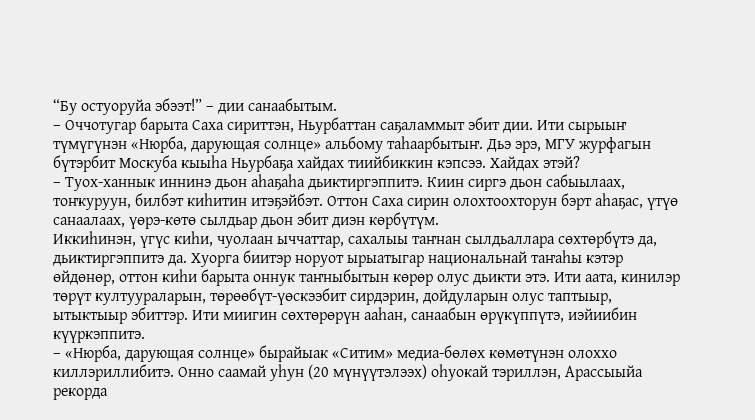“Бу остуоруйа эбээт!” – дии санаабытым.
– Оччотугар барыта Саха сириттэн, Ньурбаттан саҕаламмыт эбит дии. Ити сырыыҥ түмүгүнэн «Нюрба, дарующая солнце» альбому таһаарбытыҥ. Дьэ эрэ, МГУ журфагын бүтэрбит Москуба кыыһа Ньурбаҕа хайдах тиийбиккин кэпсээ. Хайдах этэй?
– Туох-ханнык иннинэ дьон аһаҕаһа дьиктиргэппитэ. Киин сиргэ дьон сабыылаах, тоҥкуруун, билбэт киһитин итэҕэйбэт. Оттон Саха сирин олохтоохторун бэрт аһаҕас, үтүө санаалаах, үөрэ-көтө сылдьар дьон эбит диэн көрбүтүм.
Иккиһинэн, үгүс киһи, чуолаан ыччаттар, сахалыы таҥнан сылдьаллара сөхтөрбүтэ да, дьиктиргэппитэ да. Хуорга биитэр норуот ырыатыгар национальнай таҥаһы кэтэр өйдөнөр, оттон киһи барыта оннук таҥныбытын көрөр олус дьикти этэ. Ити аата, кинилэр төрүт култуураларын, төрөөбүт-үөскээбит сирдэрин, дойдуларын олус таптыыр, ытыктыыр эбиттэр. Ити миигин сөхтөрөрүн ааһан, санаабын өрүкүппүтэ, иэйиибин күүркэппитэ.
– «Нюрба, дарующая солнце» бырайыак «Ситим» медиа-бөлөх көмөтүнэн олоххо киллэриллибитэ. Онно саамай уһун (20 мүнүүтэлээх) оһуокай тэриллэн, Арассыыйа рекорда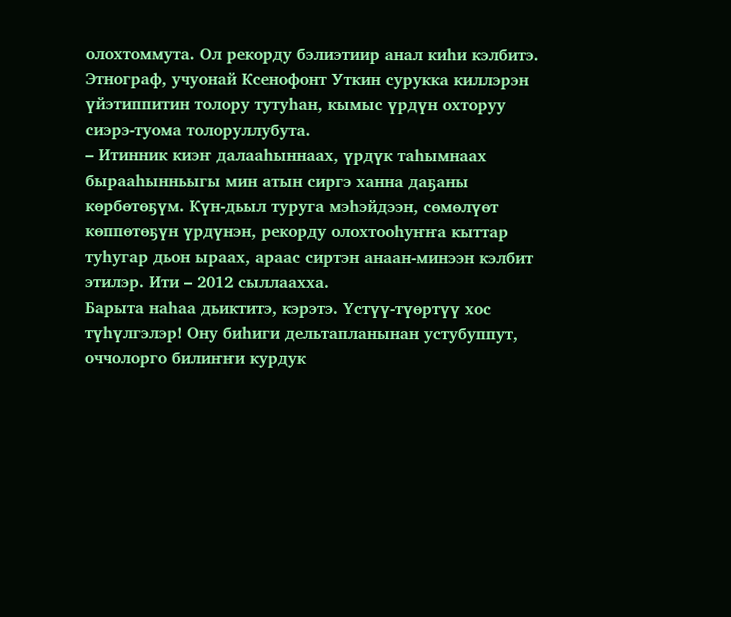олохтоммута. Ол рекорду бэлиэтиир анал киһи кэлбитэ. Этнограф, учуонай Ксенофонт Уткин сурукка киллэрэн үйэтиппитин толору тутуһан, кымыс үрдүн охторуу сиэрэ-туома толоруллубута.
– Итинник киэҥ далааһыннаах, үрдүк таһымнаах бырааһынньыгы мин атын сиргэ ханна даҕаны көрбөтөҕүм. Күн-дьыл туруга мэһэйдээн, сөмөлүөт көппөтөҕүн үрдүнэн, рекорду олохтооһуҥҥа кыттар туһугар дьон ыраах, араас сиртэн анаан-минээн кэлбит этилэр. Ити – 2012 сыллаахха.
Барыта наһаа дьиктитэ, кэрэтэ. Үстүү-түөртүү хос түһүлгэлэр! Ону биһиги дельтапланынан устубуппут, оччолорго билиҥҥи курдук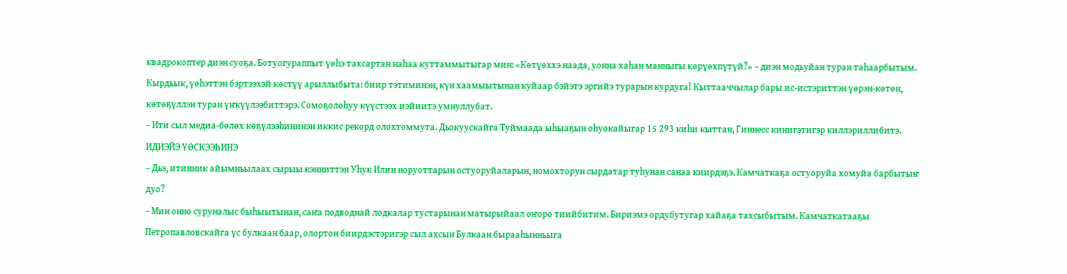квадрокоптер диэн суоҕа. Ботуогураппыт үөһэ тахсартан наһаа куттаммытыгар мин: «Көтүөххэ наада, уонна хаһан манныгы көрүөхпүтүй?» – диэн модьуйан туран таһаарбытым. Кырдьык, үөһэттэн бэртээхэй көстүү арыллыбыта: биир тэтиминэн, күн хаамыытынан куйаар бэйэтэ эргийэ турарын курдуга! Кыттааччылар бары ис-истэриттэн үөрэн-көтөн, көтөҕүллэн туран үҥкүүлээбиттэрэ. Сомоҕолоһуу күүстээх иэйиитэ умнуллубат.
– Ити сыл медиа-бөлөх көҕүлээһининэн иккис рекорд олохтоммута. Дьокуускайга Туймаада ыһыаҕын оһуокайыгар 15 293 киһи кыттан, Гиннесс кинигэтигэр киллэриллибитэ.
ИДИЭЙЭ ҮӨСКЭЭҺИНЭ
– Дьэ, итинник айымньылаах сырыы кэнниттэн Уһук Илин норуоттарын остуоруйаларын, номохторун сырдатар туһунан санаа киирдэҕэ. Камчаткаҕа остуоруйа хомуйа барбытыҥ дуо?
– Мин онно суруналыс быһыытынан, саҥа подводнай лодкалар тустарынан матырыйаал оҥоро тиийбитим. Бириэмэ ордубутугар хайаҕа тахсыбытым. Камчаткатааҕы Петропавловскайга үс булкаан баар, олортон биирдэстэригэр сыл ахсын Булкаан бырааһынньыга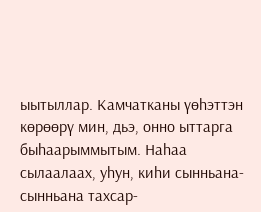ыытыллар. Камчатканы үөһэттэн көрөөрү мин, дьэ, онно ыттарга быһаарыммытым. Наһаа сылаалаах, уһун, киһи сынньана-сынньана тахсар-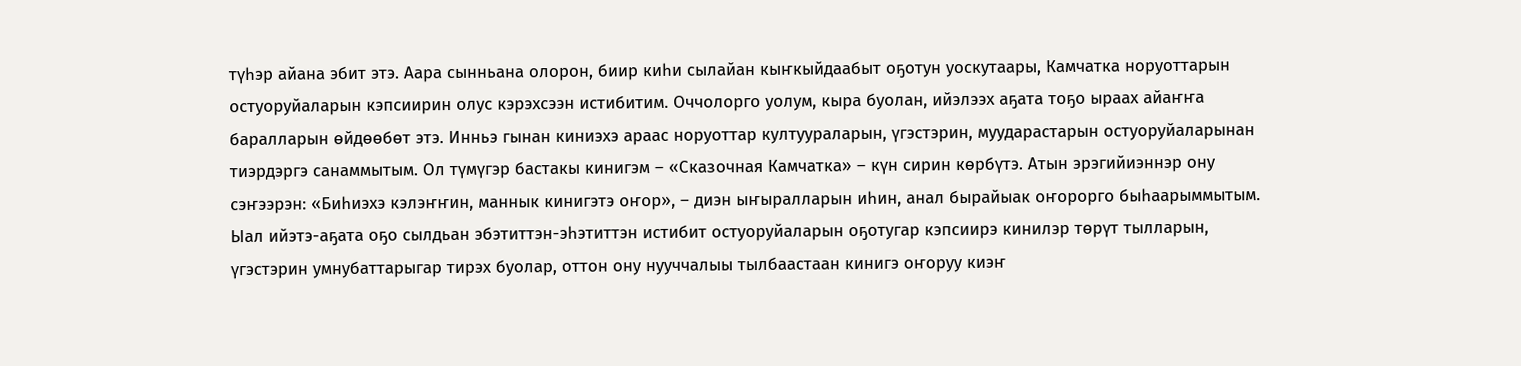түһэр айана эбит этэ. Аара сынньана олорон, биир киһи сылайан кыҥкыйдаабыт оҕотун уоскутаары, Камчатка норуоттарын остуоруйаларын кэпсиирин олус кэрэхсээн истибитим. Оччолорго уолум, кыра буолан, ийэлээх аҕата тоҕо ыраах айаҥҥа баралларын өйдөөбөт этэ. Инньэ гынан киниэхэ араас норуоттар култуураларын, үгэстэрин, муударастарын остуоруйаларынан тиэрдэргэ санаммытым. Ол түмүгэр бастакы кинигэм – «Сказочная Камчатка» – күн сирин көрбүтэ. Атын эрэгийиэннэр ону сэҥээрэн: «Биһиэхэ кэлэҥҥин, маннык кинигэтэ оҥор», – диэн ыҥыралларын иһин, анал бырайыак оҥорорго быһаарыммытым.
Ыал ийэтэ-аҕата оҕо сылдьан эбэтиттэн-эһэтиттэн истибит остуоруйаларын оҕотугар кэпсиирэ кинилэр төрүт тылларын, үгэстэрин умнубаттарыгар тирэх буолар, оттон ону нууччалыы тылбаастаан кинигэ оҥоруу киэҥ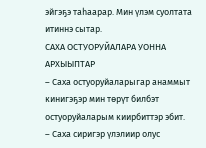эйгэҕэ таһаарар. Мин үлэм суолтата итиннэ сытар.
САХА ОСТУОРУЙАЛАРА УОННА АРХЫЫПТАР
– Саха остуоруйаларыгар анаммыт кинигэҕэр мин төрүт билбэт остуоруйаларым киирбиттэр эбит.
– Саха сиригэр үлэлиир олус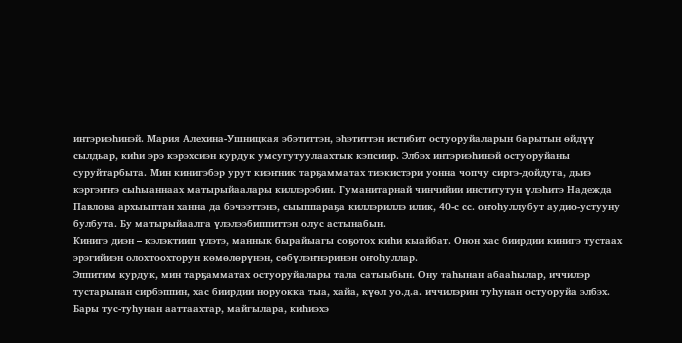интэриэһинэй. Мария Алехина-Ушницкая эбэтиттэн, эһэтиттэн истибит остуоруйаларын барытын өйдүү сылдьар, киһи эрэ кэрэхсиэн курдук умсугутуулаахтык кэпсиир. Элбэх интэриэһинэй остуоруйаны суруйтарбыта. Мин кинигэбэр урут киэҥник тарҕамматах тиэкистэри уонна чопчу сиргэ-дойдуга, дьиэ кэргэҥҥэ сыһыаннаах матырыйаалары киллэрэбин. Гуманитарнай чинчийии институтун үлэһитэ Надежда Павлова архыыптан ханна да бэчээттэнэ, сыыппараҕа киллэриллэ илик, 40-с сс. оҥоһуллубут аудио-устууну булбута. Бу матырыйаалга үлэлээбиппиттэн олус астынабын.
Кинигэ диэн – кэлэктиип үлэтэ, маннык бырайыагы соҕотох киһи кыайбат. Онон хас биирдии кинигэ тустаах эрэгийиэн олохтоохторун көмөлөрүнэн, сөбүлэҥнэринэн оҥоһуллар.
Эппитим курдук, мин тарҕамматах остуоруйалары тала сатыыбын. Ону таһынан абааһылар, иччилэр тустарынан сирбэппин, хас биирдии норуокка тыа, хайа, күөл уо.д.а. иччилэрин туһунан остуоруйа элбэх. Бары тус-туһунан ааттаахтар, майгылара, киһиэхэ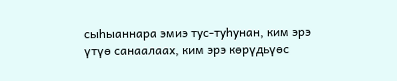сыһыаннара эмиэ тус-туһунан, ким эрэ үтүө санаалаах, ким эрэ көрүдьүөс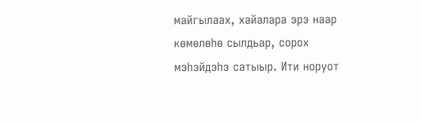майгылаах, хайалара эрэ наар көмөлөһө сылдьар, сорох мэһэйдэһэ сатыыр. Ити норуот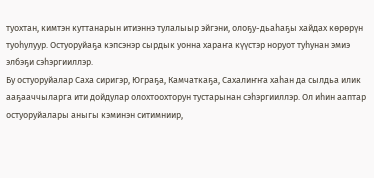туохтан, кимтэн куттанарын итиэннэ тулалыыр эйгэни, олоҕу-дьаһаҕы хайдах көрөрүн туоһулуур. Остуоруйаҕа кэпсэнэр сырдык уонна хараҥа күүстэр норуот туһунан эмиэ элбэҕи сэһэргииллэр.
Бу остуоруйалар Саха сиригэр, Юграҕа, Камчаткаҕа, Сахалиҥҥа хаһан да сылдьа илик ааҕааччыларга ити дойдулар олохтоохторун тустарынан сэһэргииллэр. Ол иһин ааптар остуоруйалары аныгы кэминэн ситимниир,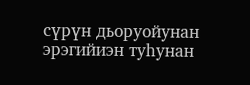сүрүн дьоруойунан эрэгийиэн туһунан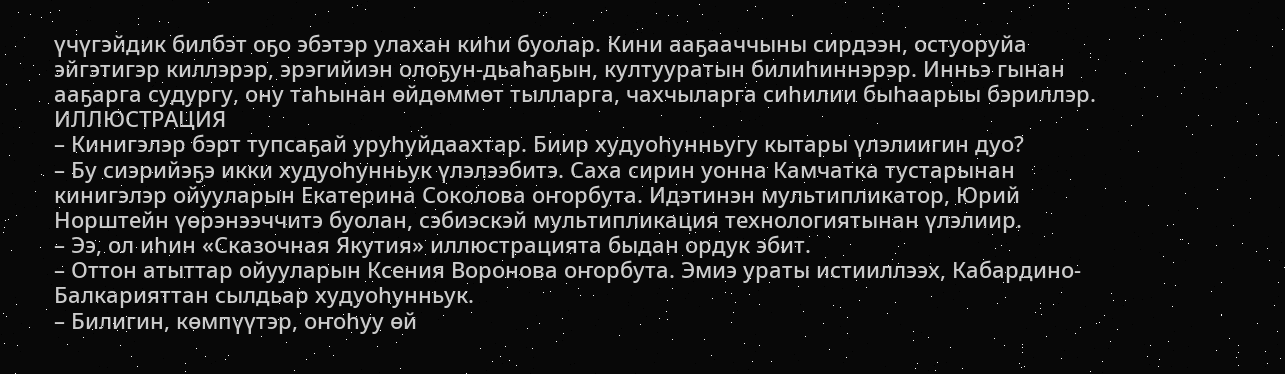үчүгэйдик билбэт оҕо эбэтэр улахан киһи буолар. Кини ааҕааччыны сирдээн, остуоруйа эйгэтигэр киллэрэр, эрэгийиэн олоҕун-дьаһаҕын, култууратын билиһиннэрэр. Инньэ гынан ааҕарга судургу, ону таһынан өйдөммөт тылларга, чахчыларга сиһилии быһаарыы бэриллэр.
ИЛЛЮСТРАЦИЯ
– Кинигэлэр бэрт тупсаҕай уруһуйдаахтар. Биир худуоһунньугу кытары үлэлиигин дуо?
– Бу сиэрийэҕэ икки худуоһунньук үлэлээбитэ. Саха сирин уонна Камчатка тустарынан кинигэлэр ойууларын Екатерина Соколова оҥорбута. Идэтинэн мультипликатор, Юрий Норштейн үөрэнээччитэ буолан, сэбиэскэй мультипликация технологиятынан үлэлиир.
– Ээ, ол иһин «Сказочная Якутия» иллюстрацията быдан ордук эбит.
– Оттон атыттар ойууларын Ксения Воронова оҥорбута. Эмиэ ураты истииллээх, Кабардино-Балкарияттан сылдьар худуоһунньук.
– Билигин, көмпүүтэр, оҥоһуу өй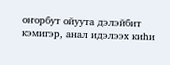оҥорбут ойуута дэлэйбит кэмигэр, анал идэлээх киһи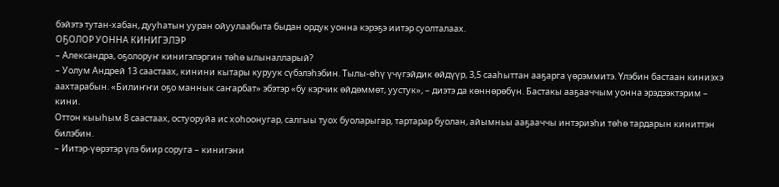бэйэтэ тутан-хабан, дууһатын ууран ойуулаабыта быдан ордук уонна кэрэҕэ иитэр суолталаах.
ОҔОЛОР УОННА КИНИГЭЛЭР
– Александра, оҕолоруҥ кинигэлэргин төһө ылыналларый?
– Уолум Андрей 13 саастаах, кинини кытары куруук сүбэлэһэбин. Тылы-өһү үчүгэйдик өйдүүр, 3,5 сааһыттан ааҕарга үөрэммитэ. Үлэбин бастаан киниэхэ аахтарабын. «Билиҥҥи оҕо маннык саҥарбат» эбэтэр «бу кэрчик өйдөммөт, уустук», – диэтэ да көннөрөбүн. Бастакы ааҕааччым уонна эрэдээктэрим – кини.
Оттон кыыһым 8 саастаах, остуоруйа ис хоһоонугар, салгыы туох буоларыгар, тартарар буолан, айымньы ааҕааччы интэриэһи төһө тардарын киниттэн билэбин.
– Иитэр-үөрэтэр үлэ биир соруга – кинигэни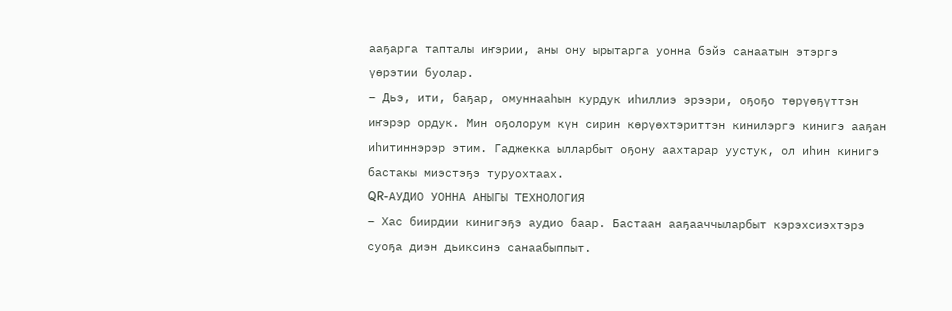ааҕарга тапталы иҥэрии, аны ону ырытарга уонна бэйэ санаатын этэргэ үөрэтии буолар.
– Дьэ, ити, баҕар, омуннааһын курдук иһиллиэ эрээри, оҕоҕо төрүөҕүттэн иҥэрэр ордук. Мин оҕолорум күн сирин көрүөхтэриттэн кинилэргэ кинигэ ааҕан иһитиннэрэр этим. Гаджекка ылларбыт оҕону аахтарар уустук, ол иһин кинигэ бастакы миэстэҕэ туруохтаах.
QR-АУДИО УОННА АНЫГЫ ТЕХНОЛОГИЯ
– Хас биирдии кинигэҕэ аудио баар. Бастаан ааҕааччыларбыт кэрэхсиэхтэрэ суоҕа диэн дьиксинэ санаабыппыт.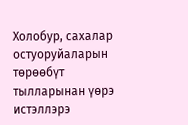Холобур, сахалар остуоруйаларын төрөөбүт тылларынан үөрэ истэллэрэ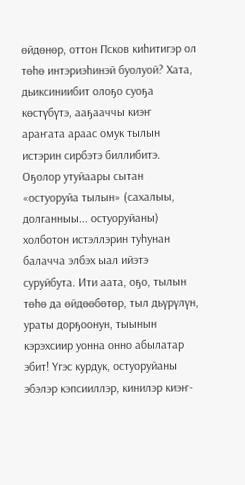өйдөнөр, оттон Псков киһитигэр ол төһө интэриэһинэй буолуой? Хата, дьиксиниибит олоҕо суоҕа көстүбүтэ, ааҕааччы киэҥ араҥата араас омук тылын истэрин сирбэтэ биллибитэ. Оҕолор утуйаары сытан «остуоруйа тылын» (сахалыы, долганныы... остуоруйаны) холботон истэллэрин туһунан балачча элбэх ыал ийэтэ суруйбута. Ити аата, оҕо, тылын төһө да өйдөөбөтөр, тыл дьүрүлүн, ураты дорҕоонун, тыынын кэрэхсиир уонна онно абылатар эбит! Үгэс курдук, остуоруйаны эбэлэр кэпсииллэр, кинилэр киэҥ-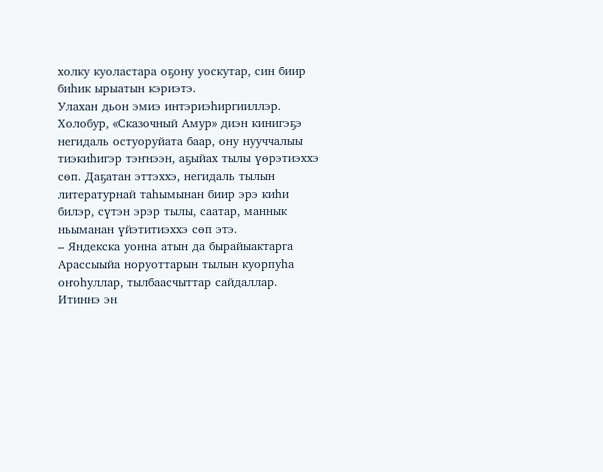холку куоластара оҕону уоскутар, син биир биһик ырыатын кэриэтэ.
Улахан дьон эмиэ интэриэһиргииллэр. Холобур, «Сказочный Амур» диэн кинигэҕэ негидаль остуоруйата баар, ону нууччалыы тиэкиһигэр тэҥнээн, аҕыйах тылы үөрэтиэххэ сөп. Даҕатан эттэххэ, негидаль тылын литературнай таһымынан биир эрэ киһи билэр, сүтэн эрэр тылы, саатар, маннык ньыманан үйэтитиэххэ сөп этэ.
– Яндекска уонна атын да бырайыактарга Арассыыйа норуоттарын тылын куорпуһа оҥоһуллар, тылбаасчыттар сайдаллар. Итиннэ эн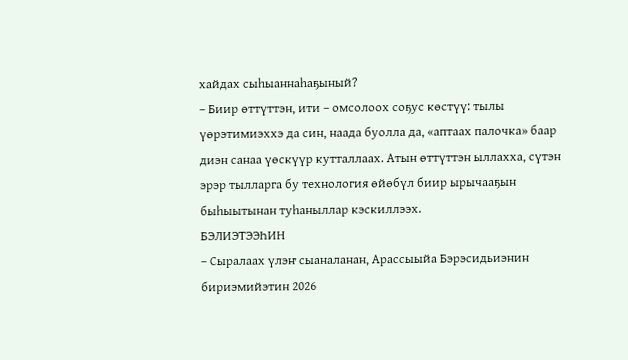хайдах сыһыаннаһаҕыный?
– Биир өттүттэн, ити – омсолоох соҕус көстүү: тылы үөрэтимиэххэ да син, наада буолла да, «аптаах палочка» баар диэн санаа үөскүүр кутталлаах. Атын өттүттэн ыллахха, сүтэн эрэр тылларга бу технология өйөбүл биир ырычааҕын быһыытынан туһаныллар кэскиллээх.
БЭЛИЭТЭЭҺИН
– Сыралаах үлэҥ сыаналанан, Арассыыйа Бэрэсидьиэнин бириэмийэтин 2026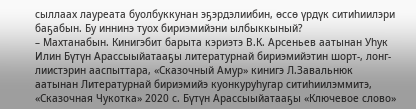сыллаах лауреата буолбуккунан эҕэрдэлиибин, өссө үрдүк ситиһиилэри баҕабын. Бу иннинэ туох бириэмийэни ылбыккыный?
– Махтанабын. Кинигэбит барыта кэриэтэ В.К. Арсеньев аатынан Уһук Илин Бүтүн Арассыыйатааҕы литературнай бириэмийэтин шорт-, лонг-лиистэрин ааспыттара, «Сказочный Амур» кинигэ Л.Завальнюк аатынан Литературнай бириэмийэ куонкуруһугар ситиһиилэммитэ, «Сказочная Чукотка» 2020 с. Бүтүн Арассыыйатааҕы «Ключевое слово»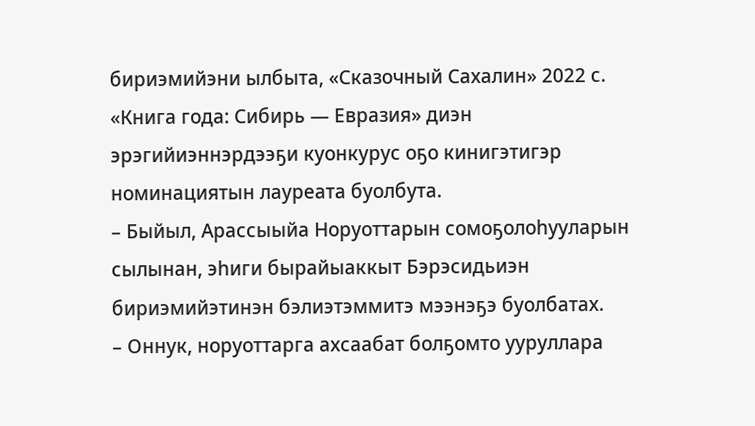бириэмийэни ылбыта, «Сказочный Сахалин» 2022 с. «Книга года: Сибирь — Евразия» диэн эрэгийиэннэрдээҕи куонкурус оҕо кинигэтигэр номинациятын лауреата буолбута.
– Быйыл, Арассыыйа Норуоттарын сомоҕолоһууларын сылынан, эһиги бырайыаккыт Бэрэсидьиэн бириэмийэтинэн бэлиэтэммитэ мээнэҕэ буолбатах.
– Оннук, норуоттарга ахсаабат болҕомто ууруллара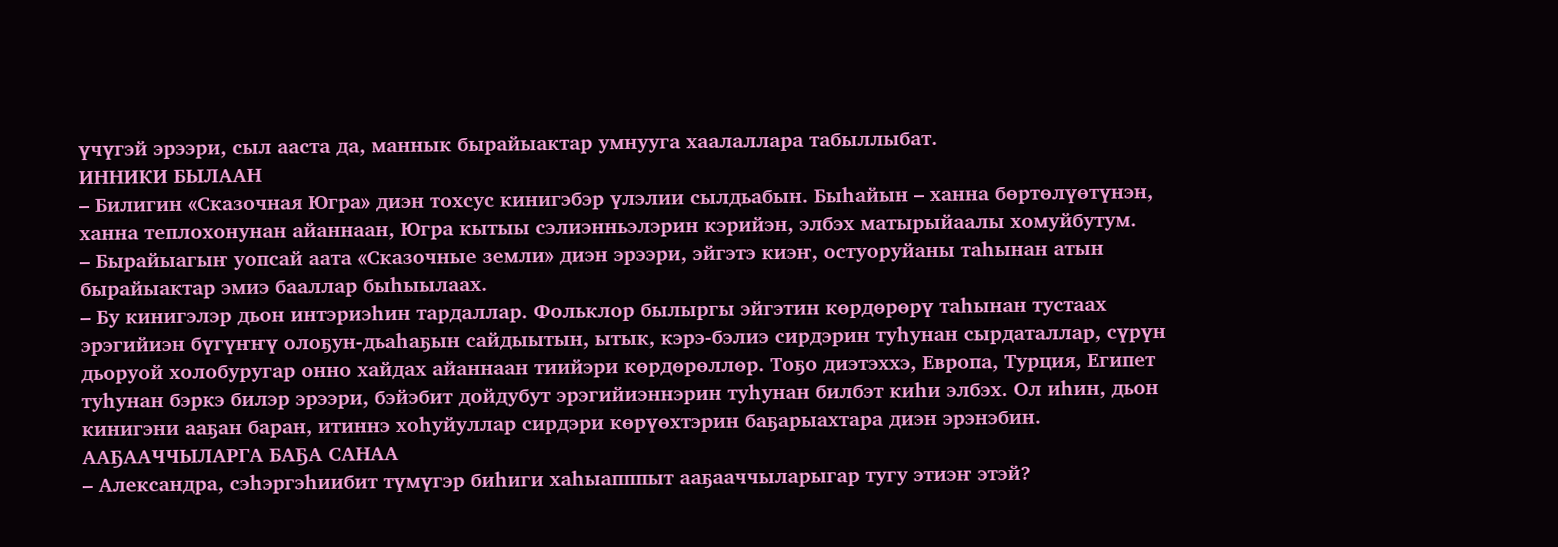үчүгэй эрээри, сыл ааста да, маннык бырайыактар умнууга хаалаллара табыллыбат.
ИННИКИ БЫЛААН
– Билигин «Сказочная Югра» диэн тохсус кинигэбэр үлэлии сылдьабын. Быһайын – ханна бөртөлүөтүнэн, ханна теплохонунан айаннаан, Югра кытыы сэлиэнньэлэрин кэрийэн, элбэх матырыйаалы хомуйбутум.
– Бырайыагыҥ уопсай аата «Сказочные земли» диэн эрээри, эйгэтэ киэҥ, остуоруйаны таһынан атын бырайыактар эмиэ бааллар быһыылаах.
– Бу кинигэлэр дьон интэриэһин тардаллар. Фольклор былыргы эйгэтин көрдөрөрү таһынан тустаах эрэгийиэн бүгүҥҥү олоҕун-дьаһаҕын сайдыытын, ытык, кэрэ-бэлиэ сирдэрин туһунан сырдаталлар, сүрүн дьоруой холобуругар онно хайдах айаннаан тиийэри көрдөрөллөр. Тоҕо диэтэххэ, Европа, Турция, Египет туһунан бэркэ билэр эрээри, бэйэбит дойдубут эрэгийиэннэрин туһунан билбэт киһи элбэх. Ол иһин, дьон кинигэни ааҕан баран, итиннэ хоһуйуллар сирдэри көрүөхтэрин баҕарыахтара диэн эрэнэбин.
ААҔААЧЧЫЛАРГА БАҔА САНАА
– Александра, сэһэргэһиибит түмүгэр биһиги хаһыапппыт ааҕааччыларыгар тугу этиэҥ этэй?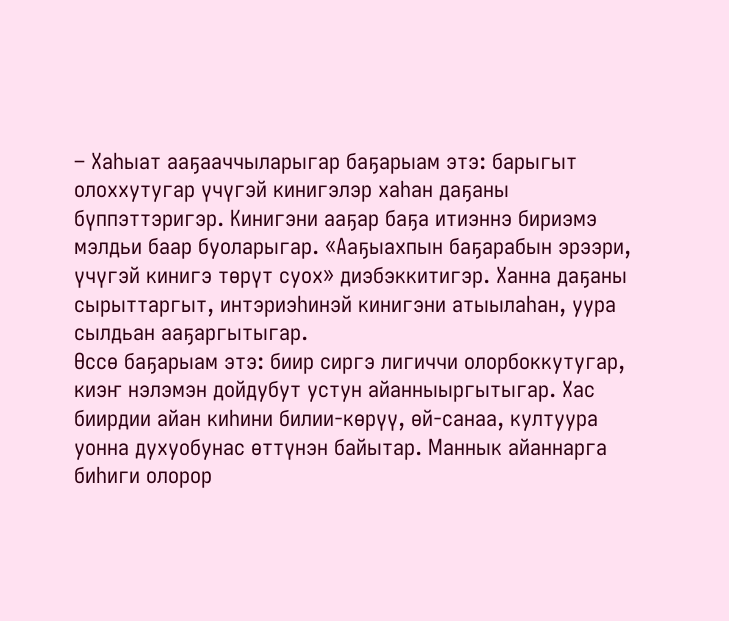– Хаһыат ааҕааччыларыгар баҕарыам этэ: барыгыт олоххутугар үчүгэй кинигэлэр хаһан даҕаны бүппэттэригэр. Кинигэни ааҕар баҕа итиэннэ бириэмэ мэлдьи баар буоларыгар. «Ааҕыахпын баҕарабын эрээри, үчүгэй кинигэ төрүт суох» диэбэккитигэр. Ханна даҕаны сырыттаргыт, интэриэһинэй кинигэни атыылаһан, уура сылдьан ааҕаргытыгар.
Өссө баҕарыам этэ: биир сиргэ лигиччи олорбоккутугар, киэҥ нэлэмэн дойдубут устун айанныыргытыгар. Хас биирдии айан киһини билии-көрүү, өй-санаа, култуура уонна духуобунас өттүнэн байытар. Маннык айаннарга биһиги олорор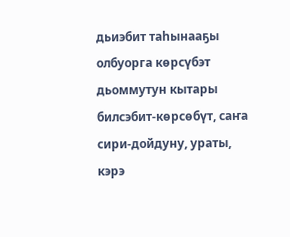дьиэбит таһынааҕы олбуорга көрсүбэт дьоммутун кытары билсэбит-көрсөбүт, саҥа сири-дойдуну, ураты, кэрэ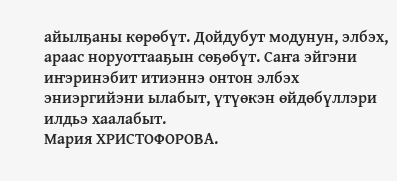айылҕаны көрөбүт. Дойдубут модунун, элбэх, араас норуоттааҕын сөҕөбүт. Саҥа эйгэни иҥэринэбит итиэннэ онтон элбэх эниэргийэни ылабыт, үтүөкэн өйдөбүллэри илдьэ хаалабыт.
Мария ХРИСТОФОРОВА.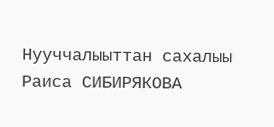Нууччалыыттан сахалыы Раиса СИБИРЯКОВА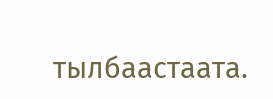тылбаастаата.